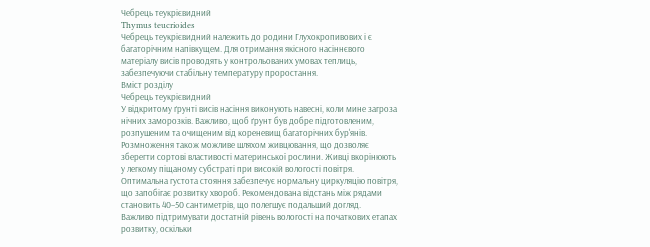Чебрець теукрієвидний
Thymus teucrioides
Чебрець теукрієвидний належить до родини Глухокропивових і є багаторічним напівкущем. Для отримання якісного насіннєвого матеріалу висів проводять у контрольованих умовах теплиць, забезпечуючи стабільну температуру проростання.
Вміст розділу
Чебрець теукрієвидний
У відкритому ґрунті висів насіння виконують навесні, коли мине загроза нічних заморозків. Важливо, щоб ґрунт був добре підготовленим, розпушеним та очищеним від кореневищ багаторічних бур'янів.
Розмноження також можливе шляхом живцювання, що дозволяє зберегти сортові властивості материнської рослини. Живці вкорінюють у легкому піщаному субстраті при високій вологості повітря.
Оптимальна густота стояння забезпечує нормальну циркуляцію повітря, що запобігає розвитку хвороб. Рекомендована відстань між рядами становить 40–50 сантиметрів, що полегшує подальший догляд.
Важливо підтримувати достатній рівень вологості на початкових етапах розвитку, оскільки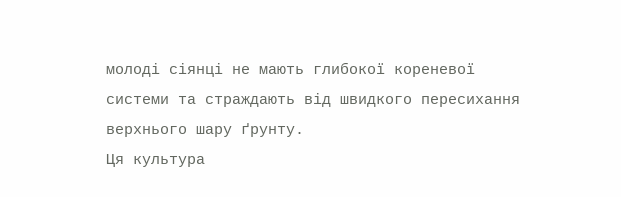молоді сіянці не мають глибокої кореневої системи та страждають від швидкого пересихання верхнього шару ґрунту.
Ця культура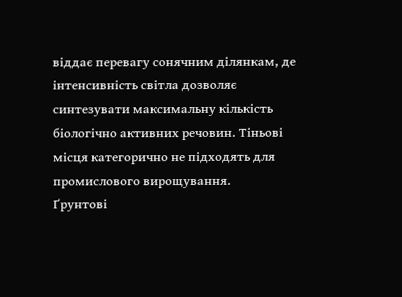віддає перевагу сонячним ділянкам, де інтенсивність світла дозволяє синтезувати максимальну кількість біологічно активних речовин. Тіньові місця категорично не підходять для промислового вирощування.
Ґрунтові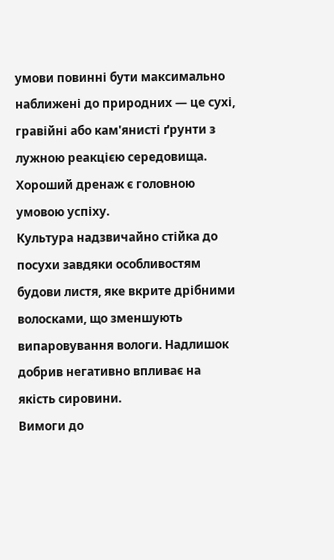умови повинні бути максимально наближені до природних — це сухі, гравійні або кам'янисті ґрунти з лужною реакцією середовища. Хороший дренаж є головною умовою успіху.
Культура надзвичайно стійка до посухи завдяки особливостям будови листя, яке вкрите дрібними волосками, що зменшують випаровування вологи. Надлишок добрив негативно впливає на якість сировини.
Вимоги до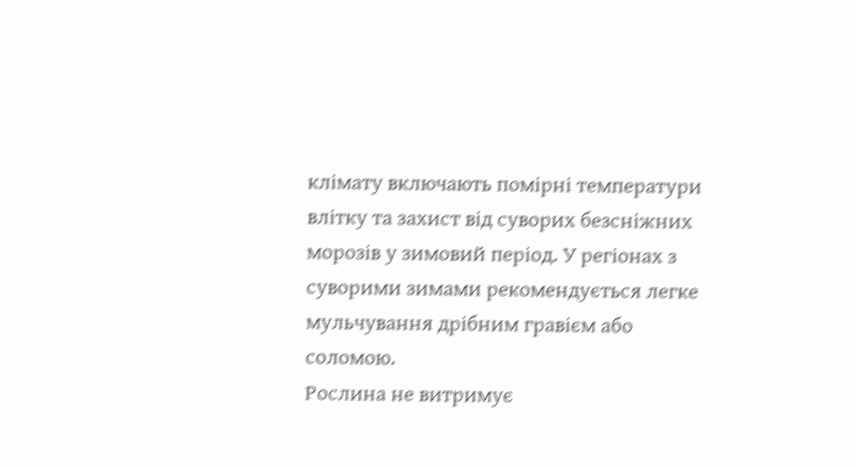клімату включають помірні температури влітку та захист від суворих безсніжних морозів у зимовий період. У регіонах з суворими зимами рекомендується легке мульчування дрібним гравієм або соломою.
Рослина не витримує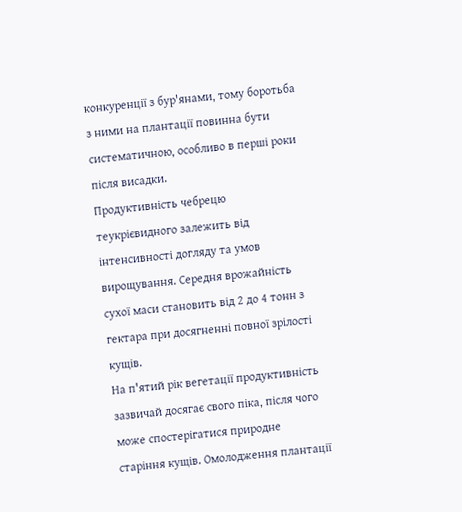конкуренції з бур'янами, тому боротьба з ними на плантації повинна бути систематичною, особливо в перші роки після висадки.
Продуктивність чебрецю теукрієвидного залежить від інтенсивності догляду та умов вирощування. Середня врожайність сухої маси становить від 2 до 4 тонн з гектара при досягненні повної зрілості кущів.
На п'ятий рік вегетації продуктивність зазвичай досягає свого піка, після чого може спостерігатися природне старіння кущів. Омолодження плантації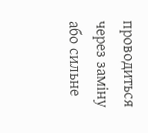проводиться через заміну або сильне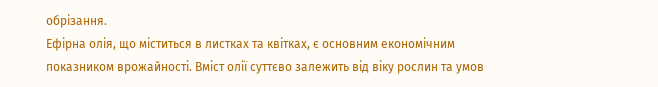обрізання.
Ефірна олія, що міститься в листках та квітках, є основним економічним показником врожайності. Вміст олії суттєво залежить від віку рослин та умов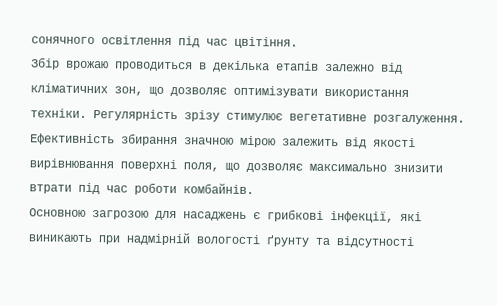сонячного освітлення під час цвітіння.
Збір врожаю проводиться в декілька етапів залежно від кліматичних зон, що дозволяє оптимізувати використання техніки. Регулярність зрізу стимулює вегетативне розгалуження.
Ефективність збирання значною мірою залежить від якості вирівнювання поверхні поля, що дозволяє максимально знизити втрати під час роботи комбайнів.
Основною загрозою для насаджень є грибкові інфекції, які виникають при надмірній вологості ґрунту та відсутності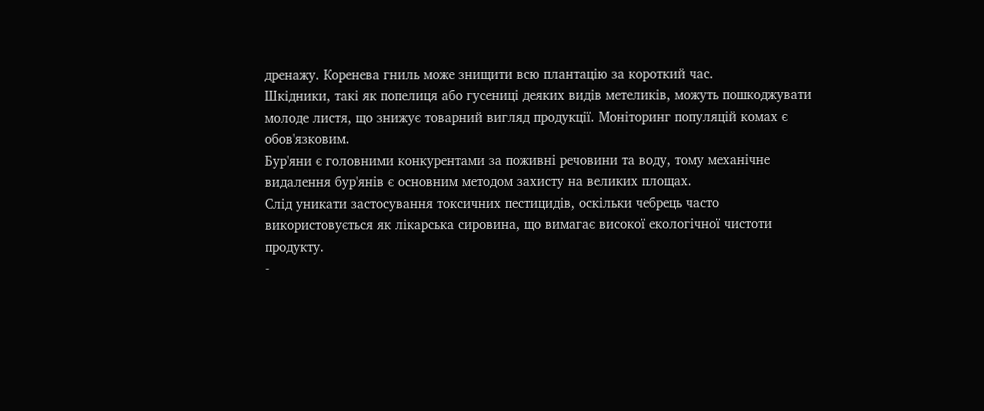дренажу. Коренева гниль може знищити всю плантацію за короткий час.
Шкідники, такі як попелиця або гусениці деяких видів метеликів, можуть пошкоджувати молоде листя, що знижує товарний вигляд продукції. Моніторинг популяцій комах є обов'язковим.
Бур'яни є головними конкурентами за поживні речовини та воду, тому механічне видалення бур'янів є основним методом захисту на великих площах.
Слід уникати застосування токсичних пестицидів, оскільки чебрець часто використовується як лікарська сировина, що вимагає високої екологічної чистоти продукту.
-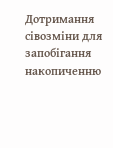Дотримання сівозміни для запобігання накопиченню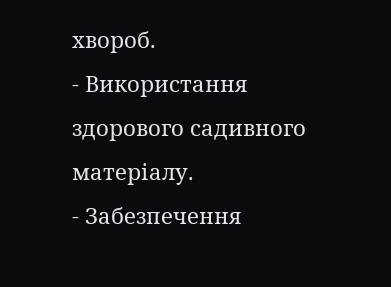хвороб.
- Використання здорового садивного матеріалу.
- Забезпечення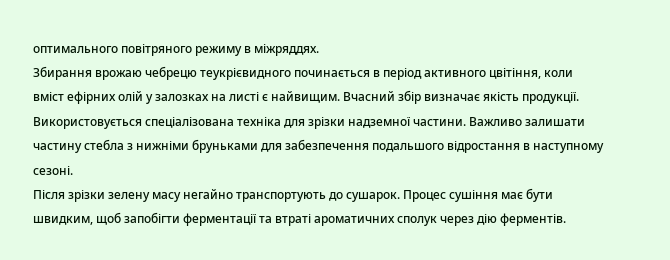оптимального повітряного режиму в міжряддях.
Збирання врожаю чебрецю теукрієвидного починається в період активного цвітіння, коли вміст ефірних олій у залозках на листі є найвищим. Вчасний збір визначає якість продукції.
Використовується спеціалізована техніка для зрізки надземної частини. Важливо залишати частину стебла з нижніми бруньками для забезпечення подальшого відростання в наступному сезоні.
Після зрізки зелену масу негайно транспортують до сушарок. Процес сушіння має бути швидким, щоб запобігти ферментації та втраті ароматичних сполук через дію ферментів.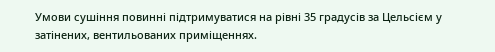Умови сушіння повинні підтримуватися на рівні 35 градусів за Цельсієм у затінених, вентильованих приміщеннях.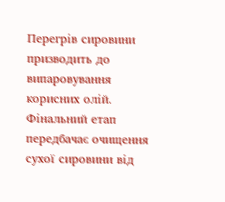Перегрів сировини призводить до випаровування корисних олій.
Фінальний етап передбачає очищення сухої сировини від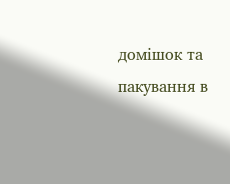домішок та пакування в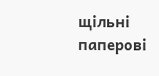щільні паперові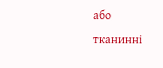або тканинні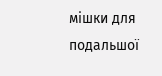мішки для подальшої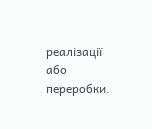реалізації або переробки.